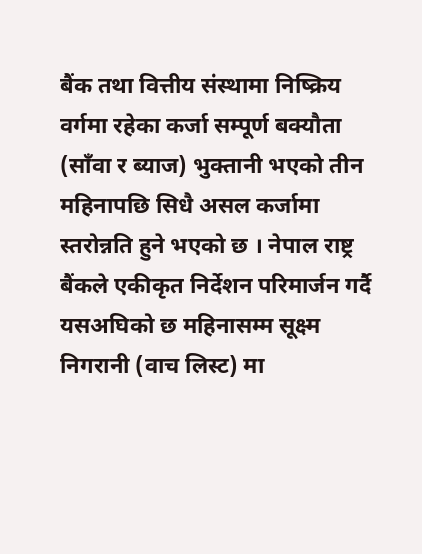बैंक तथा वित्तीय संस्थामा निष्क्रिय वर्गमा रहेका कर्जा सम्पूर्ण बक्यौता (साँवा र ब्याज) भुक्तानी भएको तीन महिनापछि सिधै असल कर्जामा स्तरोन्नति हुने भएको छ । नेपाल राष्ट्र बैंकले एकीकृत निर्देशन परिमार्जन गर्दै यसअघिको छ महिनासम्म सूक्ष्म निगरानी (वाच लिस्ट) मा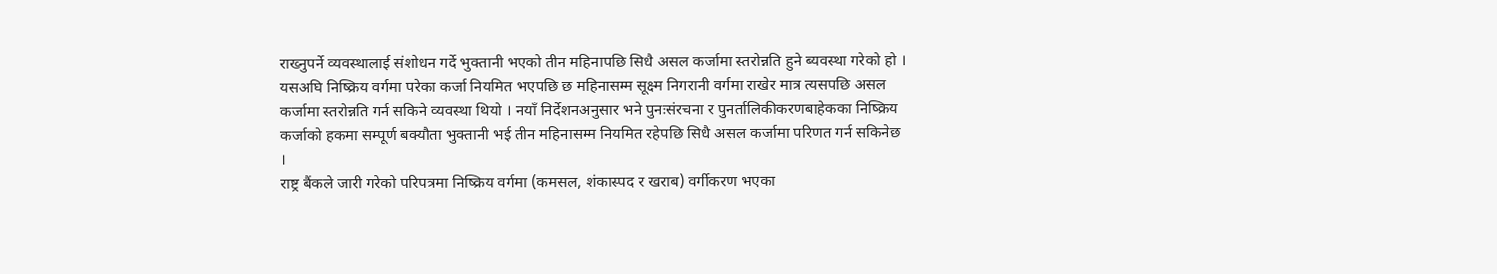राख्नुपर्ने व्यवस्थालाई संशोधन गर्दे भुक्तानी भएको तीन महिनापछि सिधै असल कर्जामा स्तरोन्नति हुने ब्यवस्था गरेको हो ।
यसअघि निष्क्रिय वर्गमा परेका कर्जा नियमित भएपछि छ महिनासम्म सूक्ष्म निगरानी वर्गमा राखेर मात्र त्यसपछि असल कर्जामा स्तरोन्नति गर्न सकिने व्यवस्था थियो । नयाँ निर्देशनअनुसार भने पुनःसंरचना र पुनर्तालिकीकरणबाहेकका निष्क्रिय कर्जाको हकमा सम्पूर्ण बक्यौता भुक्तानी भई तीन महिनासम्म नियमित रहेपछि सिधै असल कर्जामा परिणत गर्न सकिनेछ ।
राष्ट्र बैंकले जारी गरेको परिपत्रमा निष्क्रिय वर्गमा (कमसल, शंकास्पद र खराब) वर्गीकरण भएका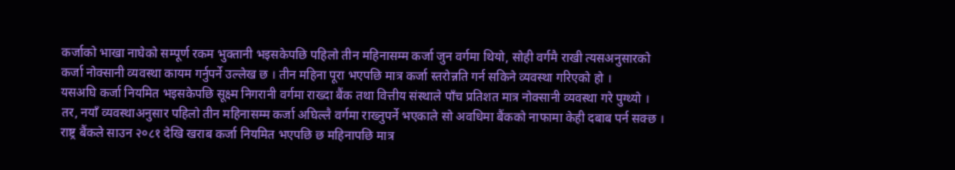कर्जाको भाखा नाघेको सम्पूर्ण रकम भुक्तानी भइसकेपछि पहिलो तीन महिनासम्म कर्जा जुन वर्गमा थियो, सोही वर्गमै राखी त्यसअनुसारको कर्जा नोक्सानी व्यवस्था कायम गर्नुपर्ने उल्लेख छ । तीन महिना पूरा भएपछि मात्र कर्जा स्तरोन्नति गर्न सकिने व्यवस्था गरिएको हो ।
यसअघि कर्जा नियमित भइसकेपछि सूक्ष्म निगरानी वर्गमा राख्दा बैंक तथा वित्तीय संस्थाले पाँच प्रतिशत मात्र नोक्सानी व्यवस्था गरे पुग्थ्यो । तर, नयाँ व्यवस्थाअनुसार पहिलो तीन महिनासम्म कर्जा अघिल्लै वर्गमा राख्नुपर्ने भएकाले सो अवधिमा बैंकको नाफामा केही दबाब पर्न सक्छ ।
राष्ट्र बैंकले साउन २०८१ देखि खराब कर्जा नियमित भएपछि छ महिनापछि मात्र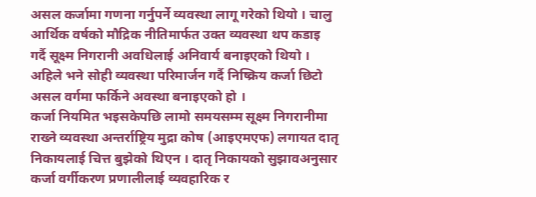असल कर्जामा गणना गर्नुपर्ने व्यवस्था लागू गरेको थियो । चालु आर्थिक वर्षको मौद्रिक नीतिमार्फत उक्त व्यवस्था थप कडाइ गर्दै सूक्ष्म निगरानी अवधिलाई अनिवार्य बनाइएको थियो । अहिले भने सोही व्यवस्था परिमार्जन गर्दै निष्क्रिय कर्जा छिटो असल वर्गमा फर्किने अवस्था बनाइएको हो ।
कर्जा नियमित भइसकेपछि लामो समयसम्म सूक्ष्म निगरानीमा राख्ने व्यवस्था अन्तर्राष्ट्रिय मुद्रा कोष (आइएमएफ) लगायत दातृ निकायलाई चित्त बुझेको थिएन । दातृ निकायको सुझावअनुसार कर्जा वर्गीकरण प्रणालीलाई व्यवहारिक र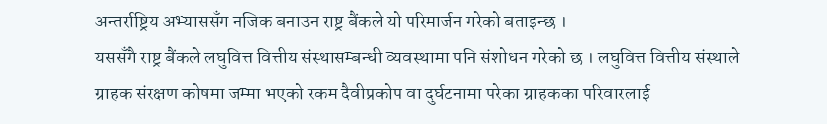अन्तर्राष्ट्रिय अभ्याससँग नजिक बनाउन राष्ट्र बैंकले यो परिमार्जन गरेको बताइन्छ ।
यससँगै राष्ट्र बैंकले लघुवित्त वित्तीय संस्थासम्बन्धी व्यवस्थामा पनि संशोधन गरेको छ । लघुवित्त वित्तीय संस्थाले ग्राहक संरक्षण कोषमा जम्मा भएको रकम दैवीप्रकोप वा दुर्घटनामा परेका ग्राहकका परिवारलाई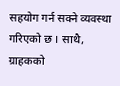सहयोग गर्न सक्ने व्यवस्था गरिएको छ । साथै, ग्राहकको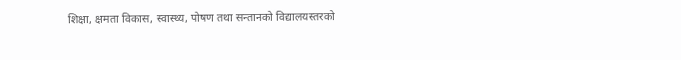शिक्षा, क्षमता विकास, स्वास्थ्य, पोषण तथा सन्तानको विद्यालयस्तरको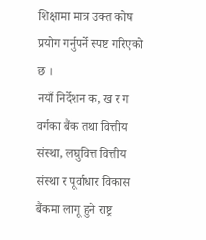शिक्षामा मात्र उक्त कोष प्रयोग गर्नुपर्ने स्पष्ट गरिएको छ ।
नयाँ निर्देशन क, ख र ग वर्गका बैंक तथा वित्तीय संस्था, लघुवित्त वित्तीय संस्था र पूर्वाधार विकास बैंकमा लागू हुने राष्ट्र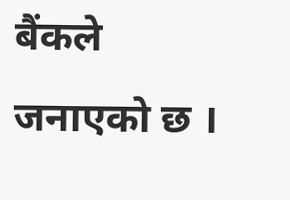बैंकले जनाएको छ ।